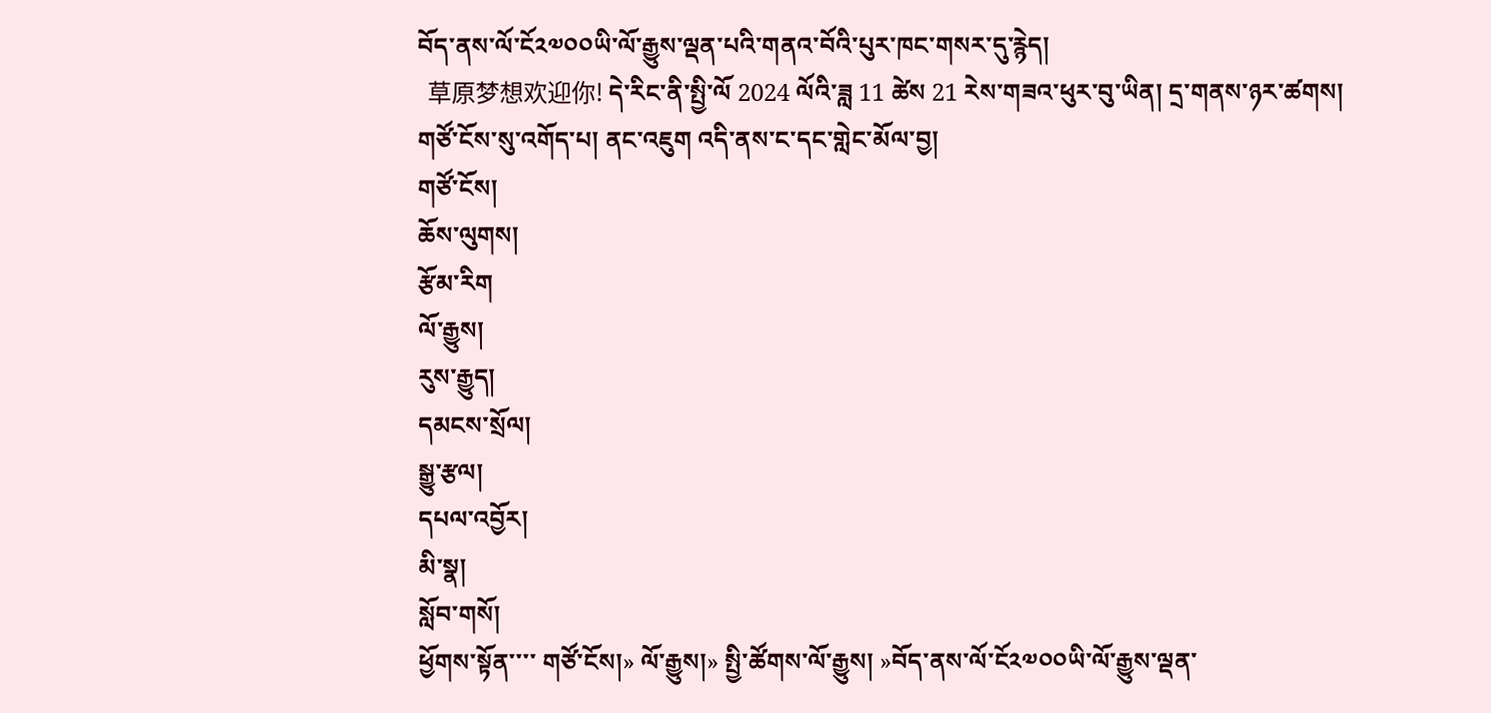བོད་ནས་ལོ་ངོ༢༧༠༠ཡི་ལོ་རྒྱུས་ལྡན་པའི་གནའ་བོའི་པུར་ཁང་གསར་དུ་རྙེད།
  草原梦想欢迎你! དེ་རིང་ནི་སྤྱི་ལོ 2024 ལོའི་ཟླ 11 ཚེས 21 རེས་གཟའ་ཕུར་བུ་ཡིན། དྲ་གནས་ཉར་ཚགས།  གཙོ་ངོས་སུ་འགོད་པ། ནང་འཇུག འདི་ནས་ང་དང་གླེང་མོལ་བྱ།
གཙོ་ངོས།
ཆོས་ལུགས།
རྩོམ་རིག
ལོ་རྒྱུས།
རུས་རྒྱུད།
དམངས་སྲོལ།
སྒྱུ་རྩལ།
དཔལ་འབྱོར།
མི་སྣ།
སློབ་གསོ།
ཕྱོགས་སྟོན་་་་ གཙོ་ངོས།» ལོ་རྒྱུས།» སྤྱི་ཚོགས་ལོ་རྒྱུས། »བོད་ནས་ལོ་ངོ༢༧༠༠ཡི་ལོ་རྒྱུས་ལྡན་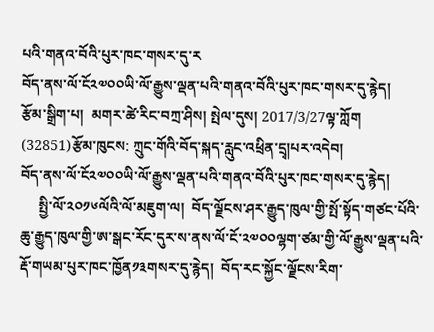པའི་གནའ་བོའི་པུར་ཁང་གསར་དུ་ར
བོད་ནས་ལོ་ངོ༢༧༠༠ཡི་ལོ་རྒྱུས་ལྡན་པའི་གནའ་བོའི་པུར་ཁང་གསར་དུ་རྙེད།
རྩོམ་སྒྲིག་པ།  མགར་ཚེ་རིང་བཀྲ་ཤིས། སྤེལ་དུས། 2017/3/27ལྟ་ཀློག (32851)རྩོམ་ཁུངས: ཀྲུང་གོའི་བོད་སྐད་རླུང་འཕྲིན་དྲྭ།པར་འདེབ།
བོད་ནས་ལོ་ངོ༢༧༠༠ཡི་ལོ་རྒྱུས་ལྡན་པའི་གནའ་བོའི་པུར་ཁང་གསར་དུ་རྙེད།
     སྤྱི་ལོ་༢༠༡༦ལོའི་ལོ་མཇུག་ལ།  བོད་ལྗོངས་ཤར་རྒྱུད་ཁུལ་གྱི་སྤོ་སྟོད་གཙང་པོའི་ཆུ་རྒྱུད་ཁུལ་གྱི་ཨ་སྒང་རོང་དུར་ས་ནས་ལོ་ངོ་༢༧༠༠ལྷག་ཙམ་གྱི་ལོ་རྒྱུས་ལྡན་པའི་རྡོ་གཡམ་པུར་ཁང་ཁྱོན༡༣གསར་དུ་རྙེད།  བོད་རང་སྐྱོང་ལྗོངས་རིག་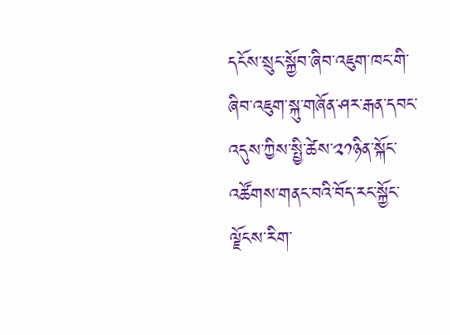དངོས་སྲུང་སྐྱོབ་ཞིབ་འཇུག་ཁང་གི་ཞིབ་འཇུག་སྐུ་གཞོན་ཤར་རྒན་དབང་འདུས་ཀྱིས་སྤྱི་ཚེས་༢༡ཉིན་སྐོང་འཚོགས་གནང་བའི་བོད་རང་སྐྱོང་ལྗོངས་རིག་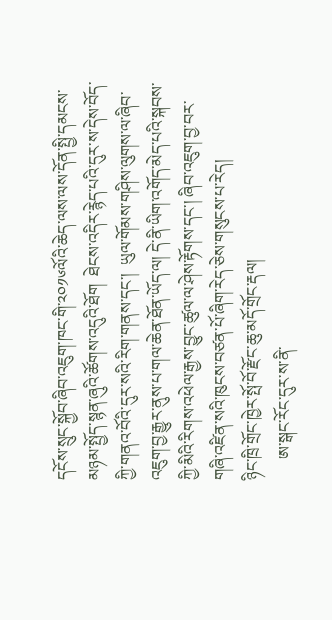དངོས་སྲུང་སྐྱོབ་ཞིབ་འཇུག་ཁང་གི་༢༠༡༦ལོའི་ཆེད་ལས་ལས་དོན་སྤྱི་དམངས་མཉམ་སྤྱོད་སྙན་ཞུའི་ཚོགས་འདུའི་ཐོག  ཐེངས་འདིར་རྙེད་པའི་དུར་ས་དེས་བོད་ཀྱི་གནའ་བོའི་དུར་སའི་རིག་གནས་དང་།  ཡུལ་གོམས་གཤིས་ལུགས་ལ་ཞིབ་འཇུག་བྱ་རྒྱུར་ནུས་པ་གལ་ཆེན་ཐོན་ཡོད་ལ། དེ་ནི་ཡིག་འགོད་མེད་པའི་སྐབས་ཀྱི་མིའི་རིགས་འཕེལ་རྒྱས་བྱུང་ཚུལ་ལ་ཤེས་རྟོགས་དང་། ཞིབ་འཇུག་བྱ་བར་གཞི་འཛིན་སའི་ཁུངས་བཙན་པོ་ཞིག་རེད་ཅེས་གསུངས་པ་རེད།
ཉིང་ཁྲི་གྲོང་ཁྱེར་སྤོ་བོ་རྫོང་ཆུ་མདོ་གྲོང་རྡལ།
     ཨ་སྒང་རོང་དུར་ས་ནི་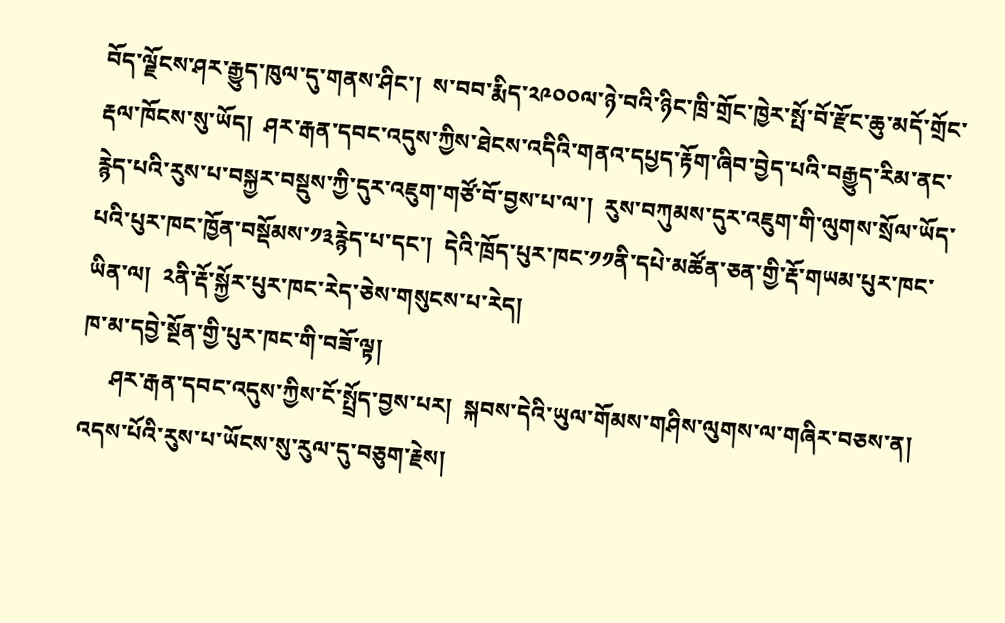བོད་ལྗོངས་ཤར་རྒྱུད་ཁུལ་དུ་གནས་ཤིང་།  ས་བབ་རྨིད་༢༩༠༠ལ་ཉེ་བའི་ཉིང་ཁྲི་གྲོང་ཁྱེར་སྤོ་བོ་རྫོང་ཆུ་མདོ་གྲོང་རྡལ་ཁོངས་སུ་ཡོད།  ཤར་རྒན་དབང་འདུས་ཀྱིས་ཐེངས་འདིའི་གནའ་དཔྱད་རྟོག་ཞིབ་བྱེད་པའི་བརྒྱུད་རིམ་ནང་རྙེད་པའི་རུས་པ་བསྐྱར་བསྡུས་ཀྱི་དུར་འཇུག་གཙོ་བོ་བྱས་པ་ལ་།  རུས་བཀུམས་དུར་འཇུག་གི་ལུགས་སྲོལ་ཡོད་པའི་པུར་ཁང་ཁྱོན་བསྡོམས་༡༣རྙེད་པ་དང་།  དེའི་ཁྲོད་པུར་ཁང་༡༡ནི་དཔེ་མཚོན་ཅན་གྱི་རྡོ་གཡམ་པུར་ཁང་ཡིན་ལ།  ༢ནི་རྡོ་སྐྱོར་པུར་ཁང་རེད་ཅེས་གསུངས་པ་རེད།
ཁ་མ་དབྱེ་སྔོན་གྱི་པུར་ཁང་གི་བཟོ་ལྟ།
     ཤར་རྒན་དབང་འདུས་ཀྱིས་ངོ་སྤྲོད་བྱས་པར།  སྐབས་དེའི་ཡུལ་གོམས་གཤིས་ལུགས་ལ་གཞིར་བཅས་ན།   འདས་པོའི་རུས་པ་ཡོངས་སུ་རུལ་དུ་བཅུག་རྗེས།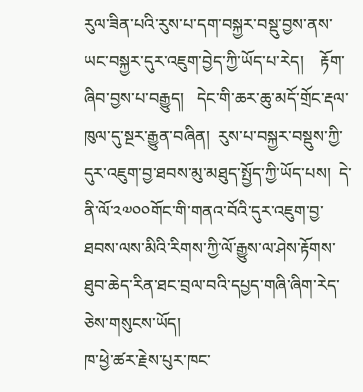རུལ་ཟིན་པའི་རུས་པ་དག་བསྐྱར་བསྡུ་བྱས་ནས་ཡང་བསྐྱར་དུར་འཇུག་བྱེད་ཀྱི་ཡོད་པ་རེད།    རྟོག་ཞིབ་བྱས་པ་བརྒྱུད།   དེང་གི་ཆར་ཆུ་མདོ་གྲོང་རྡལ་ཁུལ་དུ་སྔར་རྒྱུན་བཞིན།  རུས་པ་བསྐྱར་བསྡུས་ཀྱི་དུར་འཇུག་བྱ་ཐབས་མུ་མཐུད་སྤྱོད་ཀྱི་ཡོད་པས།  དེ་ནི་ལོ་༢༧༠༠གོང་གི་གནའ་བོའི་དུར་འཇུག་བྱ་ཐབས་ལས་མིའི་རིགས་ཀྱི་ལོ་རྒྱུས་ལ་ཤེས་རྟོགས་ཐུབ་ཆེད་རིན་ཐང་བྲལ་བའི་དཔྱད་གཞི་ཞིག་རེད་ཅེས་གསུངས་ཡོད།
ཁ་ཕྱེ་ཚར་རྗེས་པུར་ཁང་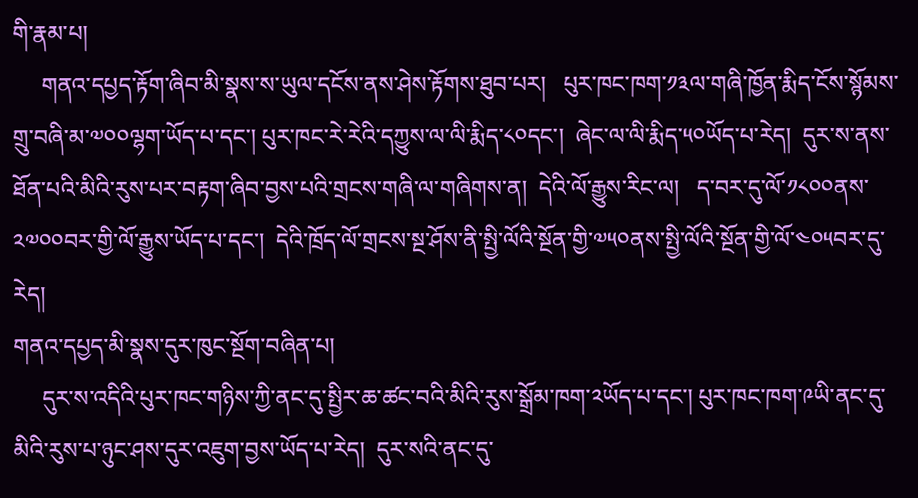གི་རྣམ་པ།
     གནའ་དཔྱད་རྟོག་ཞིབ་མི་སྣས་ས་ཡུལ་དངོས་ནས་ཤེས་རྟོགས་ཐུབ་པར།   པུར་ཁང་ཁག་༡༣ལ་གཞི་ཁྱོན་རྨིད་ངོས་སྙོམས་གྲུ་བཞི་མ་༧༠༠ལྷག་ཡོད་པ་དང་། པུར་ཁང་རེ་རེའི་དཀྱུས་ལ་ལི་རྨིད་༨༠དང་།  ཞེང་ལ་ལི་རྨིད་༥༠ཡོད་པ་རེད།  དུར་ས་ནས་ཐོན་པའི་མིའི་རུས་པར་བརྟག་ཞིབ་བྱས་པའི་གྲངས་གཞི་ལ་གཞིགས་ན།  དེའི་ལོ་རྒྱུས་རིང་ལ།   ད་བར་དུ་ལོ་༡༨༠༠ནས་༢༧༠༠བར་གྱི་ལོ་རྒྱུས་ཡོད་པ་དང་།  དེའི་ཁྲོད་ལོ་གྲངས་སྔ་ཤོས་ནི་སྤྱི་ལོའི་སྔོན་གྱི་༧༥༠ནས་སྤྱི་ལོའི་སྔོན་གྱི་ལོ་༤༠༥བར་དུ་རེད།
གནའ་དཔྱད་མི་སྣས་དུར་ཁུང་སྔོག་བཞིན་པ།
     དུར་ས་འདིའི་པུར་ཁང་གཉིས་ཀྱི་ནང་དུ་སྤྱིར་ཆ་ཚང་བའི་མིའི་རུས་སྒྲོམ་ཁག་༢ཡོད་པ་དང་། པུར་ཁང་ཁག་༩ཡི་ནང་དུ་མིའི་རུས་པ་ཉུང་ཤས་དུར་འཇུག་བྱས་ཡོད་པ་རེད།  དུར་སའི་ནང་དུ་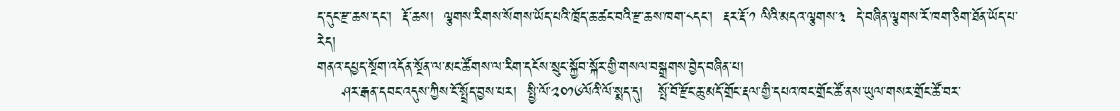ད་དུང་རྫ་ཆས་དང་།  རྡོ་ཆས།  ལྕགས་རིགས་སོགས་ཡོད་པའི་ཁྲོད་ཆ་ཚང་བའི་རྫ་ཆས་ཁག་༨དང་།  རྡར་རྡོ་༡ ལིའི་མདའ་ལྕགས་༣  དེ་བཞིན་ལྕགས་རོ་ཁག་ཅིག་ཐོན་ཡོད་པ་རེད།
གནའ་དཔྱད་སྔོག་འདོན་སྔོན་ལ་མང་ཚོགས་ལ་རིག་དངོས་སྲུང་སྐྱོབ་སྐོར་གྱི་གསལ་བསྒྲགས་བྱེད་བཞིན་པ།
     ཤར་རྒན་དབང་འདུས་ཀྱིས་ངོ་སྤྲོད་བྱས་པར།  སྤྱི་ལོ་༢༠༡༦ལོའི་ལོ་སྨད་དུ།   སྤོ་བོ་རྫོང་ཆུ་མདོ་གྲོང་རྡལ་གྱི་དཔའ་ཁང་གྲོང་ཚོ་ནས་ཡུལ་གསར་གྲོང་ཚོ་བར་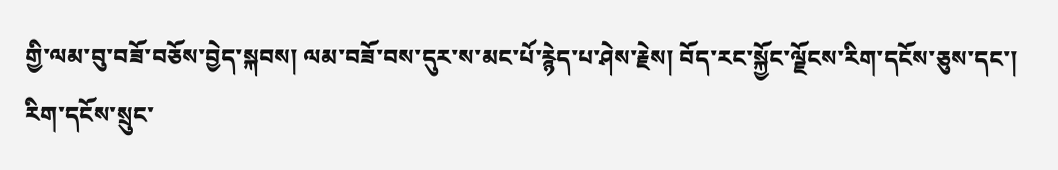གྱི་ལམ་བུ་བཟོ་བཅོས་བྱེད་སྐབས། ལམ་བཟོ་བས་དུར་ས་མང་པོ་རྙེད་པ་ཤེས་རྗེས། བོད་རང་སྐྱོང་ལྗོངས་རིག་དངོས་ཅུས་དང་།  རིག་དངོས་སྲུང་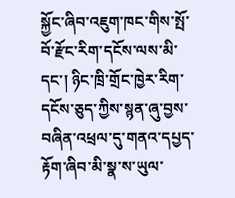སྐྱོང་ཞིབ་འཇུག་ཁང་གིས་སྤོ་བོ་རྫོང་རིག་དངོས་ལས་མི་དང་། ཉིང་ཁྲི་གྲོང་ཁྱེར་རིག་དངོས་ཅུད་ཀྱིས་སྙན་ཞུ་བྱས་བཞིན་འཕྲལ་དུ་གནའ་དཔྱད་རྟོག་ཞིབ་མི་སྣ་ས་ཡུལ་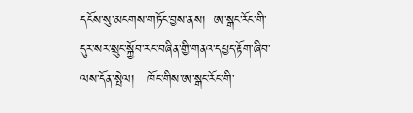དངོས་སུ་མངགས་གཏོང་བྱས་ནས།  ཨ་སྒང་རོང་གི་དུར་སར་སྲུང་སྐྱོབ་རང་བཞིན་གྱི་གནའ་དཔྱད་རྟོག་ཞིབ་ལས་དོན་སྤེལ།   ཁོང་གིས་ཨ་སྒང་རོང་གི་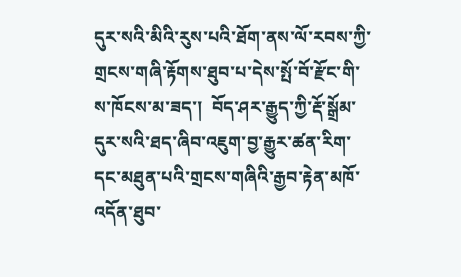དུར་སའི་མིའི་རུས་པའི་ཐོག་ནས་ལོ་རབས་ཀྱི་གྲངས་གཞི་རྟོགས་ཐུབ་པ་དེས་སྤོ་བོ་རྫོང་གི་ས་ཁོངས་མ་ཟད་།  བོད་ཤར་རྒྱུད་ཀྱི་རྡོ་སྒྲོམ་དུར་སའི་ཐད་ཞིབ་འཇུག་བྱ་རྒྱུར་ཚན་རིག་དང་མཐུན་པའི་གྲངས་གཞིའི་རྒྱབ་རྟེན་མཁོ་འདོན་ཐུབ་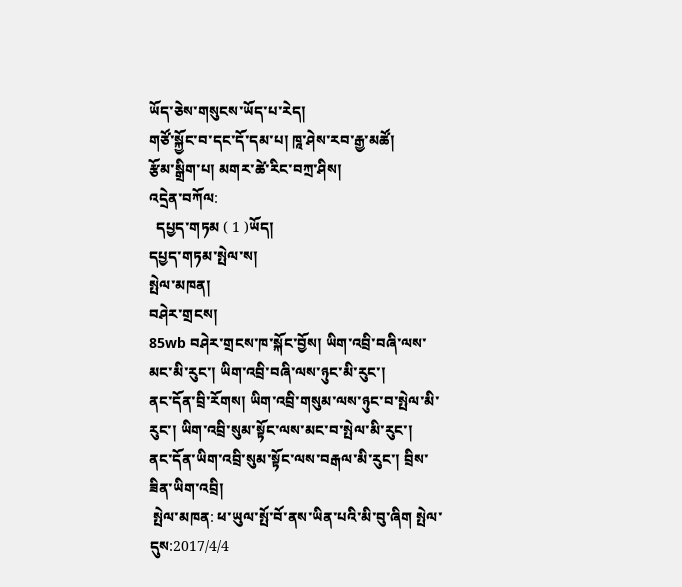ཡོད་ཅེས་གསུངས་ཡོད་པ་རེད།
གཙོ་སྐྱོང་བ་དང་དོ་དམ་པ། ཁཱ་ཤེས་རབ་རྒྱ་མཚོ།
རྩོམ་སྒྲིག་པ། མགར་ཚེ་རིང་བཀྲ་ཤིས།
འདྲེན་བཀོལ:
  དཔྱད་གཏམ ( 1 )ཡོད།
དཔྱད་གཏམ་སྤེལ་ས།
སྤེལ་མཁན།
བཤེར་གྲངས།
85wb བཤེར་གྲངས་ཁ་སྐོང་བྱོས། ཡིག་འབྲི་བཞི་ལས་མང་མི་རུང་། ཡིག་འབྲི་བཞི་ལས་ཉུང་མི་རུང་།
ནང་དོན་བྲི་རོགས། ཡིག་འབྲི་གསུམ་ལས་ཉུང་བ་སྤེལ་མི་རུང་། ཡིག་འབྲི་སུམ་སྟོང་ལས་མང་བ་སྤེལ་མི་རུང་།
ནང་དོན་ཡིག་འབྲི་སུམ་སྟོང་ལས་བརྒལ་མི་རུང་། བྲིས་ཟིན་ཡིག་འབྲི།
 སྤེལ་མཁན: ཕ་ཡུལ་སྤོ་བོ་ནས་ཡིན་པའི་མི་བུ་ཞིག སྤེལ་དུས:2017/4/4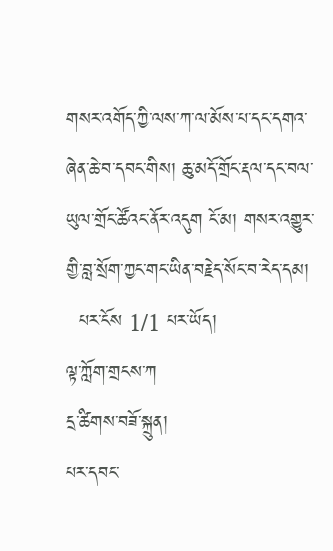གསར་འགོད་ཀྱི་ལས་ཀ་ལ་མོས་པ་དང་དགའ་ཞེན་ཆེ་བ་དབང་གིས། ཆུ་མདོ་གྲོང་རྡལ་དང་བལ་ཡུལ་གྲོང་ཚོའང་ནོར་འདུག ངོ་མ། གསར་འགྱུར་གྱི་བླ་སྲོག་ཀྱང་གང་ཡིན་བརྗེད་སོང་བ་རེད་དམ།
  པར་ངོས 1/1 པར་ཡོད།
ལྟ་ཀློག་གྲངས་ཀ
དྲ་ཚིགས་བཟོ་སྐྲུན།
པར་དབང་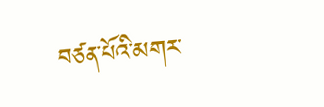བཙན་པོའི་མགར་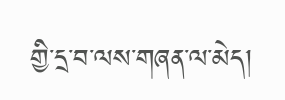གྱི་དྲ་བ་ལས་གཞན་ལ་མེད།